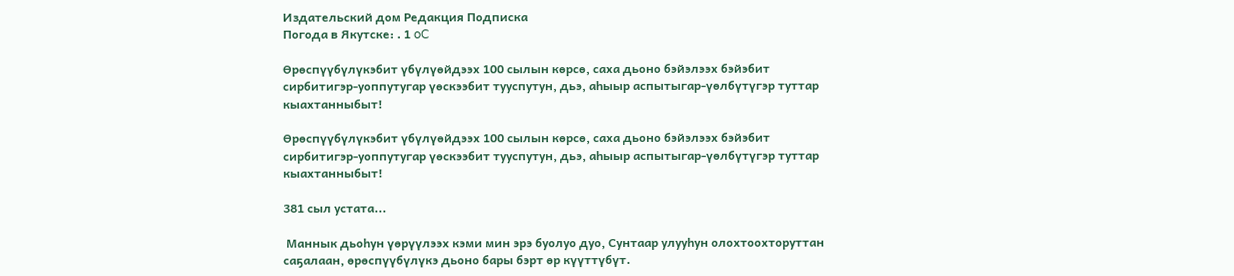Издательский дом Редакция Подписка
Погода в Якутске: . 1 oC

Өрөспүүбүлүкэбит үбүлүөйдээх 100 сылын көрсө, саха дьоно бэйэлээх бэйэбит сирбитигэр-уоппутугар үөскээбит тууспутун, дьэ, аһыыр аспытыгар-үөлбүтүгэр туттар кыахтанныбыт!

Өрөспүүбүлүкэбит үбүлүөйдээх 100 сылын көрсө, саха дьоно бэйэлээх бэйэбит сирбитигэр-уоппутугар үөскээбит тууспутун, дьэ, аһыыр аспытыгар-үөлбүтүгэр туттар кыахтанныбыт!

381 сыл устата...

 Маннык дьоһун үөрүүлээх кэми мин эрэ буолуо дуо, Сунтаар улууһун олохтоохторуттан саҕалаан, өрөспүүбүлүкэ дьоно бары бэрт өр күүттүбүт.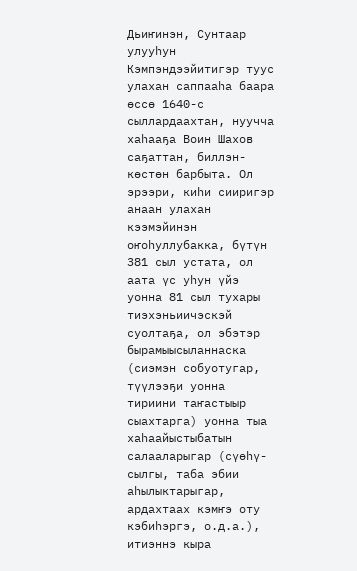Дьиҥинэн, Сунтаар улууһун Кэмпэндээйитигэр туус улахан саппааһа баара өссө 1640-с сыллардаахтан, нуучча хаһааҕа Воин Шахов саҕаттан, биллэн-көстөн барбыта. Ол эрээри, киһи сииригэр анаан улахан кээмэйинэн оҥоһуллубакка, бүтүн 381 сыл устата, ол аата үс уһун үйэ уонна 81 сыл тухары тиэхэньиичэскэй суолтаҕа, ол эбэтэр бырамыысыланнаска (сиэмэн собуотугар, түүлээҕи уонна тириини таҥастыыр сыахтарга) уонна тыа хаһаайыстыбатын салааларыгар (сүөһү-сылгы, таба эбии аһылыктарыгар, ардахтаах кэмҥэ оту кэбиһэргэ, о.д.а.), итиэннэ кыра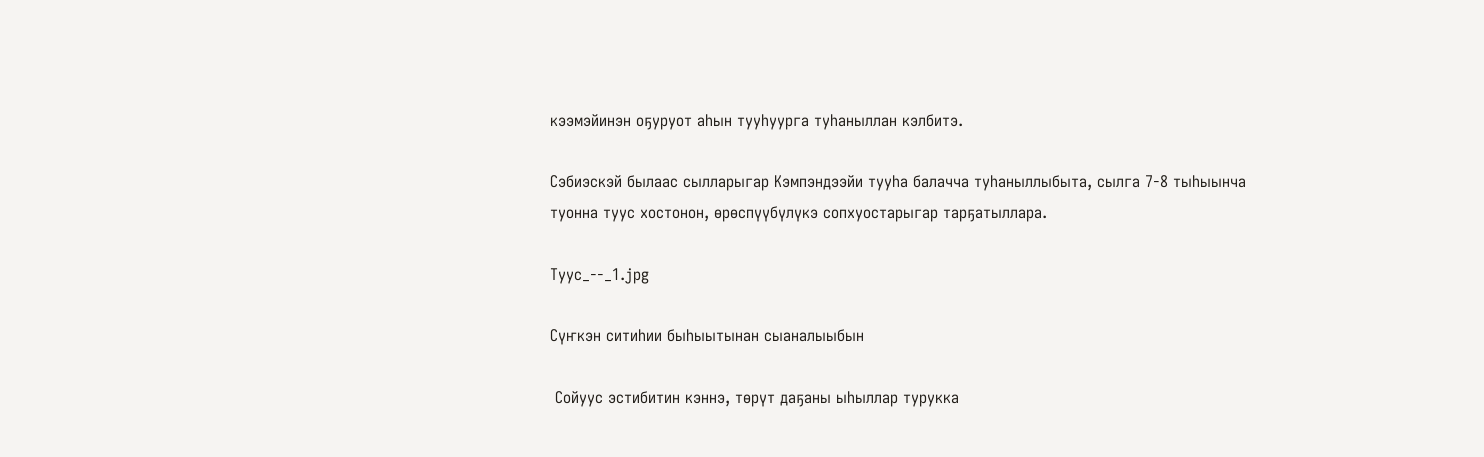кээмэйинэн оҕуруот аһын тууһуурга туһаныллан кэлбитэ.

Сэбиэскэй былаас сылларыгар Кэмпэндээйи тууһа балачча туһаныллыбыта, сылга 7-8 тыһыынча туонна туус хостонон, өрөспүүбүлүкэ сопхуостарыгар тарҕатыллара.

Туус_--_1.jpg

Сүҥкэн ситиһии быһыытынан сыаналыыбын

 Сойуус эстибитин кэннэ, төрүт даҕаны ыһыллар турукка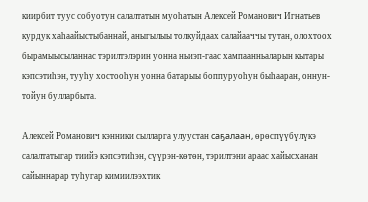киирбит туус собуотун салалтатын муоһатын Алексей Романович Игнатьев курдук хаһаайыстыбаннай, аныгылыы толкуйдаах салайааччы тутан, олохтоох бырамыысыланнас тэрилтэлэрин уонна ньиэп-гаас хампаанньаларын кытары кэпсэтиһэн, тууһу хостооһун уонна батарыы боппуруоһун быһааран, оннун-тойун булларбыта.

Алексей Романович кэнники сылларга улуустан саҕалаан, өрөспүүбүлүкэ салалтатыгар тиийэ кэпсэтиһэн, сүүрэн-көтөн, тэрилтэни араас хайысханан сайыннарар туһугар кимиилээхтик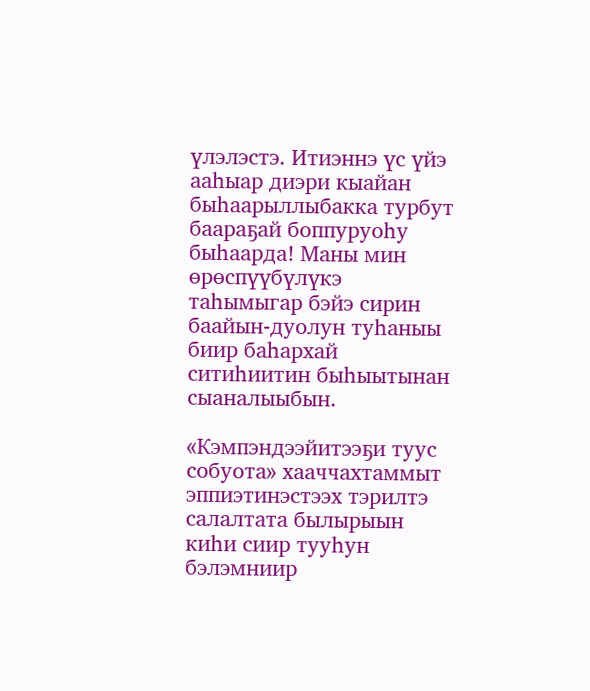үлэлэстэ. Итиэннэ үс үйэ ааһыар диэри кыайан быһаарыллыбакка турбут баараҕай боппуруоһу быһаарда! Маны мин өрөспүүбүлүкэ таһымыгар бэйэ сирин баайын-дуолун туһаныы биир баһархай ситиһиитин быһыытынан сыаналыыбын.

«Кэмпэндээйитээҕи туус собуота» хааччахтаммыт эппиэтинэстээх тэрилтэ салалтата былырыын киһи сиир тууһун бэлэмниир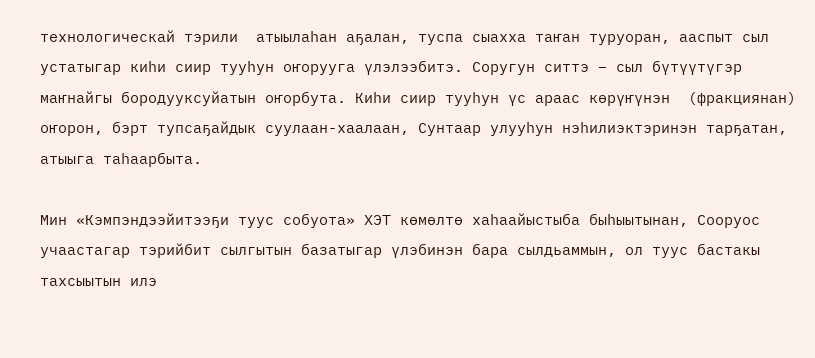технологическай тэрили  атыылаһан аҕалан, туспа сыахха таҥан туруоран, ааспыт сыл устатыгар киһи сиир тууһун оҥорууга үлэлээбитэ. Соругун ситтэ – сыл бүтүүтүгэр маҥнайгы бородууксуйатын оҥорбута. Киһи сиир тууһун үс араас көрүҥүнэн  (фракциянан) оҥорон, бэрт тупсаҕайдык суулаан-хаалаан, Сунтаар улууһун нэһилиэктэринэн тарҕатан, атыыга таһаарбыта.

Мин «Кэмпэндээйитээҕи туус собуота» ХЭТ көмөлтө хаһаайыстыба быһыытынан, Сооруос учаастагар тэрийбит сылгытын базатыгар үлэбинэн бара сылдьаммын, ол туус бастакы тахсыытын илэ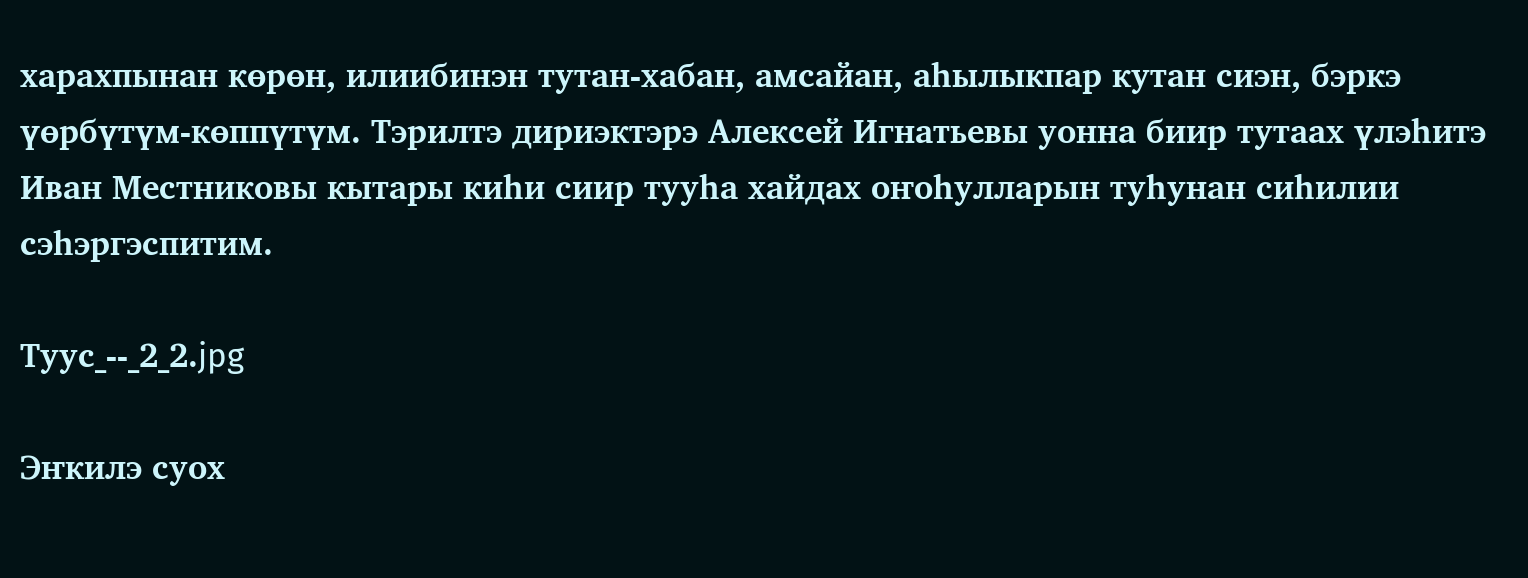харахпынан көрөн, илиибинэн тутан-хабан, амсайан, аһылыкпар кутан сиэн, бэркэ үөрбүтүм-көппүтүм. Тэрилтэ дириэктэрэ Алексей Игнатьевы уонна биир тутаах үлэһитэ Иван Местниковы кытары киһи сиир тууһа хайдах оҥоһулларын туһунан сиһилии сэһэргэспитим.

Туус_--_2_2.jpg

Эҥкилэ суох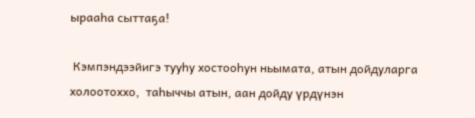ырааһа сыттаҕа!

 Кэмпэндээйигэ тууһу хостооһун ньымата, атын дойдуларга холоотоххо,  таһыччы атын, аан дойду үрдүнэн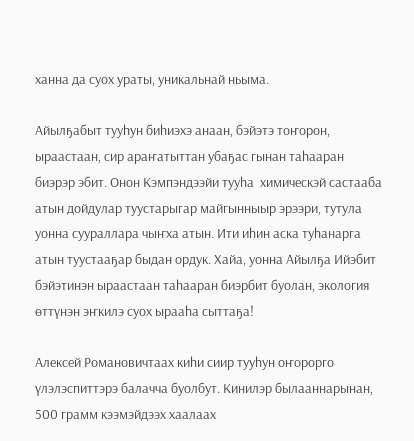ханна да суох ураты, уникальнай ньыма.

Айылҕабыт тууһун биһиэхэ анаан, бэйэтэ тоҥорон, ыраастаан, сир араҥатыттан убаҕас гынан таһааран биэрэр эбит. Онон Кэмпэндээйи тууһа  химическэй састааба атын дойдулар туустарыгар майгынныыр эрээри, тутула уонна суураллара чыҥха атын. Ити иһин аска туһанарга атын туустааҕар быдан ордук. Хайа, уонна Айылҕа Ийэбит бэйэтинэн ыраастаан таһааран биэрбит буолан, экология өттүнэн эҥкилэ суох ырааһа сыттаҕа!

Алексей Романовичтаах киһи сиир тууһун оҥорорго үлэлэспиттэрэ балачча буолбут. Кинилэр былааннарынан, 500 грамм кээмэйдээх хаалаах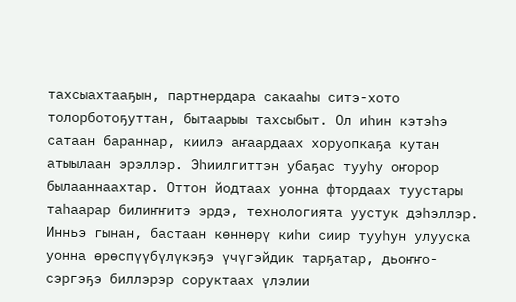тахсыахтааҕын, партнердара сакааһы ситэ-хото толорботоҕуттан, бытаарыы тахсыбыт. Ол иһин кэтэһэ сатаан бараннар, киилэ аҥаардаах хоруопкаҕа кутан атыылаан эрэллэр. Эһиилгиттэн убаҕас тууһу оҥорор былааннаахтар. Оттон йодтаах уонна фтордаах туустары таһаарар билиҥҥитэ эрдэ, технологията уустук дэһэллэр. Инньэ гынан, бастаан көннөрү киһи сиир тууһун улууска уонна өрөспүүбүлүкэҕэ үчүгэйдик тарҕатар, дьоҥҥо-сэргэҕэ биллэрэр соруктаах үлэлии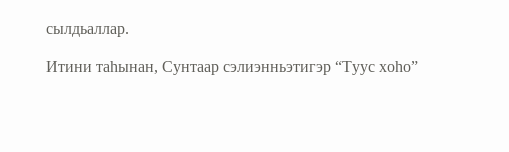сылдьаллар.

Итини таһынан, Сунтаар сэлиэнньэтигэр “Туус хоһо”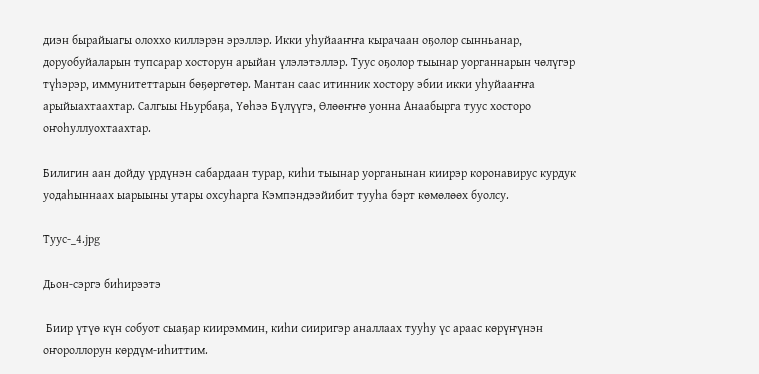диэн бырайыагы олоххо киллэрэн эрэллэр. Икки уһуйааҥҥа кырачаан оҕолор сынньанар, доруобуйаларын тупсарар хосторун арыйан үлэлэтэллэр. Туус оҕолор тыынар уорганнарын чөлүгэр түһэрэр, иммунитеттарын бөҕөргөтөр. Мантан саас итинник хостору эбии икки уһуйааҥҥа арыйыахтаахтар. Салгыы Ньурбаҕа, Үөһээ Бүлүүгэ, Өлөөҥҥө уонна Анаабырга туус хосторо оҥоһуллуохтаахтар.

Билигин аан дойду үрдүнэн сабардаан турар, киһи тыынар уорганынан киирэр коронавирус курдук уодаһыннаах ыарыыны утары охсуһарга Кэмпэндээйибит тууһа бэрт көмөлөөх буолсу.

Туус-_4.jpg

Дьон-сэргэ биһирээтэ

 Биир үтүө күн собуот сыаҕар киирэммин, киһи сииригэр аналлаах тууһу үс араас көрүҥүнэн оҥороллорун көрдүм-иһиттим.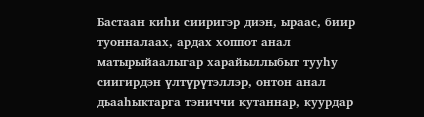Бастаан киһи сииригэр диэн, ыраас, биир туонналаах, ардах хоппот анал матырыйаалыгар харайыллыбыт тууһу сиигирдэн үлтүрүтэллэр, онтон анал дьааһыктарга тэниччи кутаннар, куурдар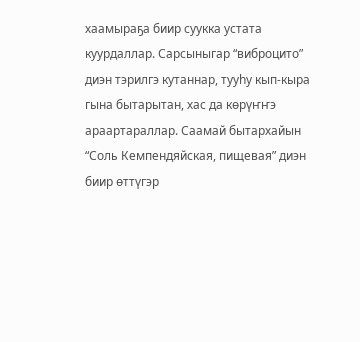хаамыраҕа биир суукка устата куурдаллар. Сарсыныгар “виброцито” диэн тэрилгэ кутаннар, тууһу кып-кыра гына бытарытан, хас да көрүҥҥэ араартараллар. Саамай бытархайын “Соль Кемпендяйская, пищевая” диэн биир өттүгэр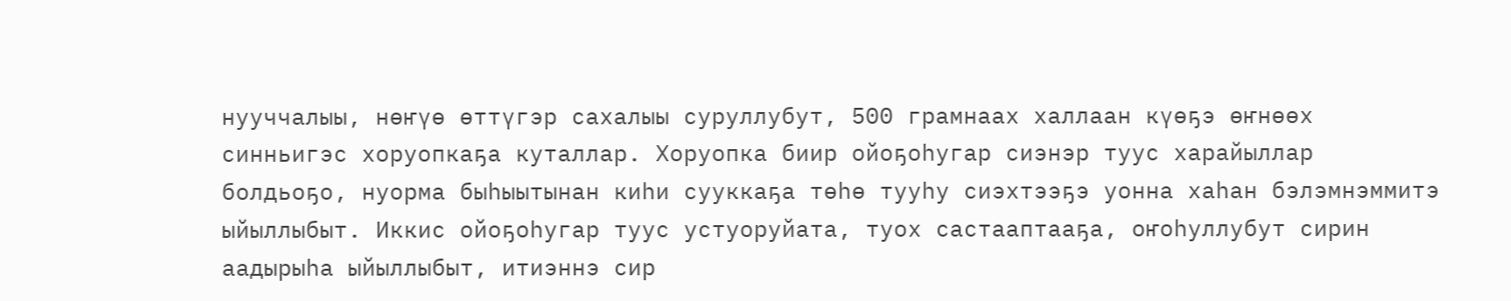нууччалыы, нөҥүө өттүгэр сахалыы суруллубут, 500 грамнаах халлаан күөҕэ өҥнөөх синньигэс хоруопкаҕа куталлар. Хоруопка биир ойоҕоһугар сиэнэр туус харайыллар болдьоҕо, нуорма быһыытынан киһи сууккаҕа төһө тууһу сиэхтээҕэ уонна хаһан бэлэмнэммитэ ыйыллыбыт. Иккис ойоҕоһугар туус устуоруйата, туох састааптааҕа, оҥоһуллубут сирин аадырыһа ыйыллыбыт, итиэннэ сир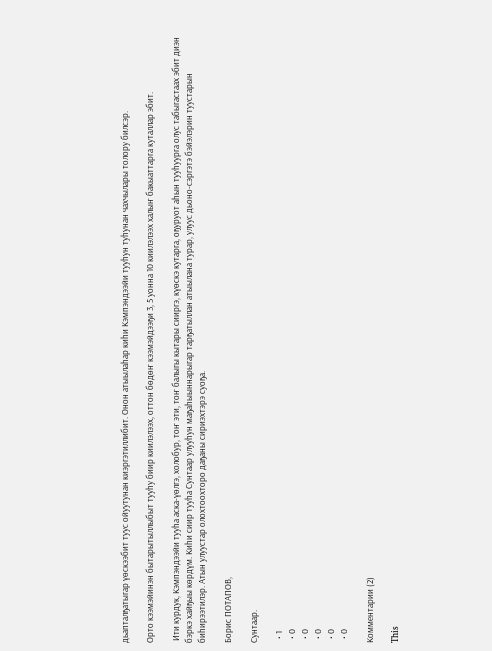дьапталҕатыгар үөскээбит туус ойуутунан киэргэтиллибит. Онон атыылаһар киһи Кэмпэндээйи тууһун туһунан чахчылары толору билсэр.

Орто кээмэйинэн бытарытыллыбыт тууһу биир киилэлээх, оттон бөдөҥ кээмэйдээҕи 3, 5 уонна 10 киилэлээх халыҥ бакыаттарга куталлар эбит.

 Ити курдук, Кэмпэндээйи тууһа аска-үөлгэ, холобур, тоҥ эти, тоҥ балыгы кытары сииргэ, күөскэ кутарга, оҕуруот аһын тууһуурга олус табыгастаах эбит диэн бэркэ хайҕыы көрдүм. Киһи сиир тууһа Сунтаар улууһун маҕаһыыннарыгар тарҕатыллан атыылана турар, улуус дьоно-сэргэтэ бэйэлэрин туустарын биһирээтилэр. Атын улуустар олохтоохторо даҕаны сириэхтэрэ суоҕа.

Борис ПОТАПОВ,

Сунтаар.

  • 1
  • 0
  • 0
  • 0
  • 0
  • 0

Комментарии (2)

This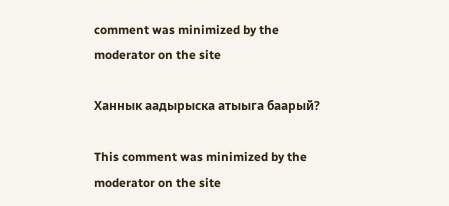comment was minimized by the moderator on the site

Ханнык аадырыска атыыга баарый?

This comment was minimized by the moderator on the site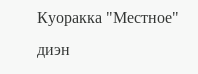Куоракка "Местное" диэн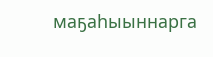маҕаһыыннарга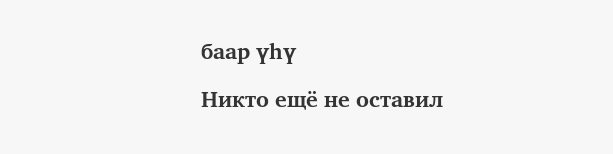баар үһү

Никто ещё не оставил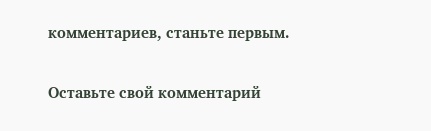комментариев, станьте первым.

Оставьте свой комментарий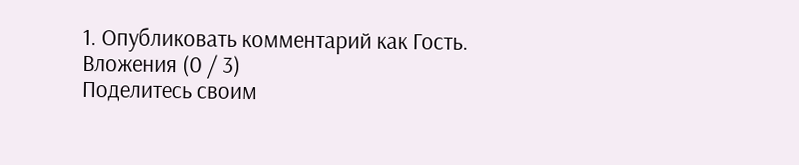1. Опубликовать комментарий как Гость.
Вложения (0 / 3)
Поделитесь своим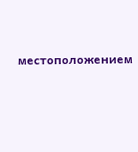местоположением